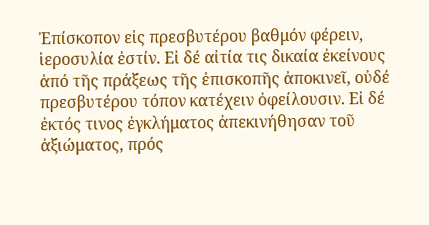Ἐπίσκοπον εἰς πρεσβυτέρου βαθμόν φέρειν, ἱεροσυλία ἐστίν. Εἰ δέ αἰτία τις δικαία ἐκείνους ἀπό τῆς πράξεως τῆς ἐπισκοπῆς ἀποκινεῖ, οὐδέ πρεσβυτέρου τόπον κατέχειν ὀφείλουσιν. Εἰ δέ ἐκτός τινος ἐγκλήματος ἀπεκινήθησαν τοῦ ἀξιώματος, πρός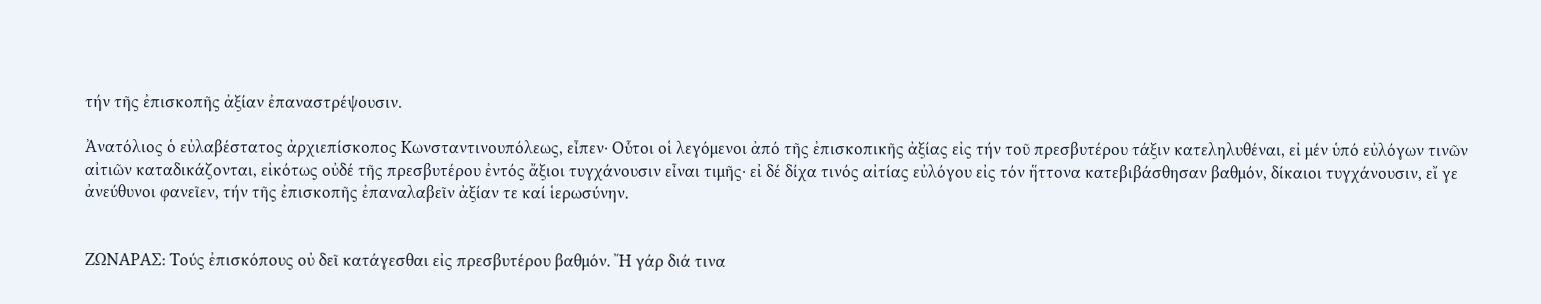τήν τῆς ἐπισκοπῆς ἀξίαν ἐπαναστρέψουσιν.

Ἀνατόλιος ὁ εὐλαβέστατος ἀρχιεπίσκοπος Κωνσταντινουπόλεως, εἶπεν· Οὗτοι οἱ λεγόμενοι ἀπό τῆς ἐπισκοπικῆς ἀξίας εἰς τήν τοῦ πρεσβυτέρου τάξιν κατεληλυθέναι, εἰ μέν ὑπό εὐλόγων τινῶν αἰτιῶν καταδικάζονται, εἰκότως οὐδέ τῆς πρεσβυτέρου ἐντός ἄξιοι τυγχάνουσιν εἶναι τιμῆς· εἰ δέ δίχα τινός αἰτίας εὐλόγου εἰς τόν ἥττονα κατεβιβάσθησαν βαθμόν, δίκαιοι τυγχάνουσιν, εἴ γε ἀνεύθυνοι φανεῖεν, τήν τῆς ἐπισκοπῆς ἐπαναλαβεῖν ἀξίαν τε καί ἱερωσύνην.


ΖΩΝΑΡΑΣ: Τούς ἐπισκόπους οὐ δεῖ κατάγεσθαι εἰς πρεσβυτέρου βαθμόν. Ἤ γάρ διά τινα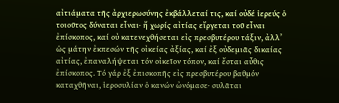αἰτιάματα τῆς ἀρχιερωσύνης ἐκβάλλεταί τις, καί οὐδέ ἱερεύς ὁ τοιοῦτος δύναται εἶναι∙ ἤ χωρίς αἰτίας εἴργεται τοῦ εἶναι ἐπίσκοπος, καί οὐ κατενεχθήσεται εἰς πρεσβυτέρου τάξιν, ἀλλ’ ὡς μάτην ἐκπεσών τῆς οἰκείας ἀξίας, καί ἐξ οὐδεμιᾶς δικαίας αἰτίας, ἐπαναλήψεται τόν οἰκεῖον τόπον, καί ἔσται αὖθις ἐπίσκοπος. Τό γάρ ἐξ ἐπισκοπῆς εἰς πρεσβυτέρου βαθμόν καταχθῆναι, ἱεροσυλίαν ὁ κανών ὠνόμασε∙ συλᾶται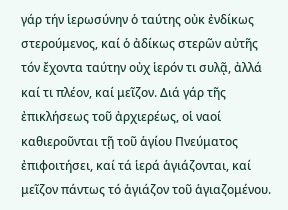γάρ τήν ἱερωσύνην ὁ ταύτης οὐκ ἐνδίκως στερούμενος, καί ὁ ἀδίκως στερῶν αὐτῆς τόν ἔχοντα ταύτην οὐχ ἱερόν τι συλᾷ, ἀλλά καί τι πλέον, καί μεῖζον. Διά γάρ τῆς ἐπικλήσεως τοῦ ἀρχιερέως, οἱ ναοί καθιεροῦνται τῇ τοῦ ἁγίου Πνεύματος ἐπιφοιτήσει, καί τά ἱερά ἁγιάζονται, καί μεῖζον πάντως τό ἁγιάζον τοῦ ἁγιαζομένου.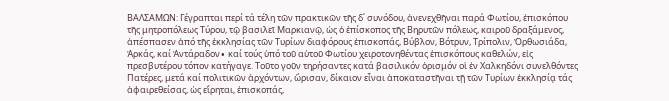ΒΑΛΣΑΜΩΝ: Γέγραπται περί τά τέλη τῶν πρακτικῶν τῆς δ΄ συνόδου, ἀνενεχθῆναι παρά Φωτίου, ἐπισκόπου τῆς μητροπόλεως Τύρου, τῷ βασιλεῖ Μαρκιανῷ, ὡς ὁ ἐπίσκοπος τῆς Βηρυτῶν πόλεως, καιροῦ δραξάμενος, ἀπέσπασεν ἀπό τῆς ἐκκλησίας τῶν Τυρίων διαφόρους ἐπισκοπάς, Βύβλον, Βότρυν, Τρίπολιν, Ὀρθωσιάδα, Ἀρκάς, καί Ἀντάραδον∙ καί τούς ὑπό τοῦ αὐτοῦ Φωτίου χειροτονηθέντας ἐπισκόπους καθελών, εἰς πρεσβυτέρου τόπον κατήγαγε. Τοῦτο γοῦν τηρήσαντες κατά βασιλικόν ὁρισμόν οἱ ἐν Χαλκηδόνι συνελθόντες Πατέρες, μετά καί πολιτικῶν ἀρχόντων, ὥρισαν, δίκαιον εἶναι ἀποκαταστῆναι τῇ τῶν Τυρίων ἐκκλησίᾳ τάς ἀφαιρεθείσας, ὡς εἴρηται, ἐπισκοπάς,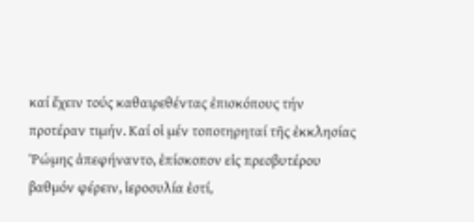καί ἔχειν τούς καθαιρεθέντας ἐπισκόπους τήν προτέραν τιμήν. Καί οἱ μέν τοποτηρηταί τῆς ἐκκλησίας Ῥώμης ἀπεφήναντο, ἐπίσκοπον εἰς πρεσβυτέρου βαθμόν φέρειν, ἱεροσυλία ἐστί,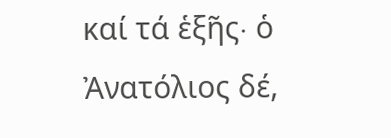καί τά ἑξῆς∙ ὁ Ἀνατόλιος δέ,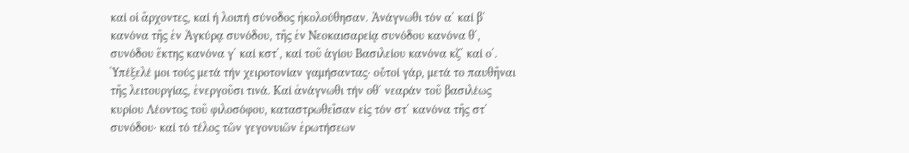καί οἱ ἄρχοντες, καί ἡ λοιπή σύνοδος ἠκολούθησαν. Ἀνάγνωθι τόν α΄ καί β΄ κανόνα τῆς ἐν Ἀγκύρᾳ συνόδου, τῆς ἐν Νεοκαισαρείᾳ συνόδου κανόνα θ΄, συνόδου ἕκτης κανόνα γ΄ καί κστ΄, καί τοῦ ἁγίου Βασιλείου κανόνα κζ΄ καί ο΄. Ὑπέξελέ μοι τούς μετά τήν χειροτονίαν γαμήσαντας∙ οὗτοί γάρ, μετά το παυθῆναι τῆς λειτουργίας, ἐνεργοῦσι τινά. Καί ἀνάγνωθι τήν οθ΄ νεαράν τοῦ βασιλέως κυρίου Λέοντος τοῦ φιλοσόφου, καταστρωθεῖσαν εἰς τόν στ΄ κανόνα τῆς στ΄ συνόδου∙ καί τό τέλος τῶν γεγονυιῶν ἐρωτήσεων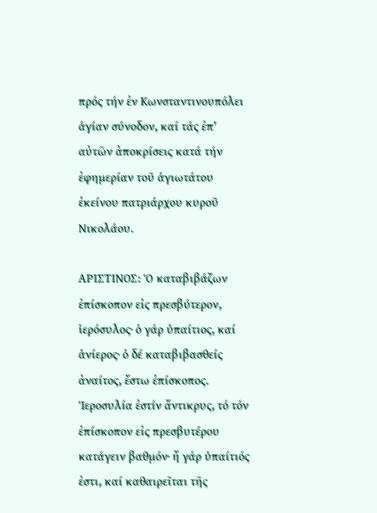πρός τήν ἐν Κωνσταντινουπόλει ἁγίαν σύνοδον, καί τάς ἐπ’ αὐτῶν ἀποκρίσεις κατά τήν ἐφημερίαν τοῦ ἁγιωτάτου ἐκείνου πατριάρχου κυροῦ Νικολάου.

ΑΡΙΣΤΙΝΟΣ: Ὁ καταβιβάζων ἐπίσκοπον εἰς πρεσβύτερον, ἱερόσυλος∙ ὁ γάρ ὑπαίτιος, καί ἁνίερος∙ ὁ δέ καταβιβασθείς ἀναίτος, ἔστω ἐπίσκοπος. Ἱεροσυλία ἐστίν ἄντικρυς, τό τόν ἐπίσκοπον εἰς πρεσβυτέρου κατάγειν βαθμόν∙ ἤ γάρ ὑπαίτιός ἐστι, καί καθαιρεῖται τῆς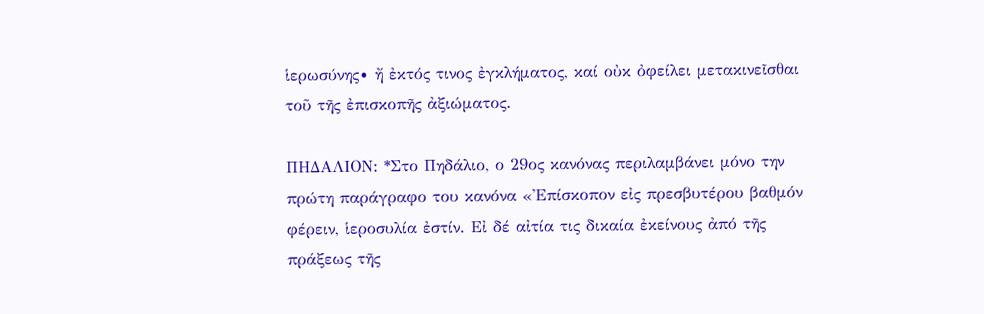ἱερωσύνης∙ ἤ ἐκτός τινος ἐγκλήματος, καί οὐκ ὀφείλει μετακινεῖσθαι τοῦ τῆς ἐπισκοπῆς ἀξιώματος.

ΠΗΔΑΛΙΟΝ: *Στο Πηδάλιο, ο 29ος κανόνας περιλαμβάνει μόνο την πρώτη παράγραφο του κανόνα «Ἐπίσκοπον εἰς πρεσβυτέρου βαθμόν φέρειν, ἱεροσυλία ἐστίν. Εἰ δέ αἰτία τις δικαία ἐκείνους ἀπό τῆς πράξεως τῆς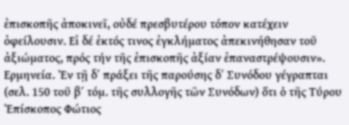ἐπισκοπῆς ἀποκινεῖ, οὐδέ πρεσβυτέρου τόπον κατέχειν ὀφείλουσιν. Εἰ δέ ἐκτός τινος ἐγκλήματος ἀπεκινήθησαν τοῦ ἀξιώματος, πρός τήν τῆς ἐπισκοπῆς ἀξίαν ἐπαναστρέψουσιν». Ερμηνεία. Ἐν τῇ δ΄ πράξει τῆς παρούσης δ΄ Συνόδου γέγραπται (σελ. 150 τοῦ β΄ τόμ. τῆς συλλογῆς τῶν Συνόδων) ὅτι ὁ τῆς Τύρου Ἐπίσκοπος Φώτιος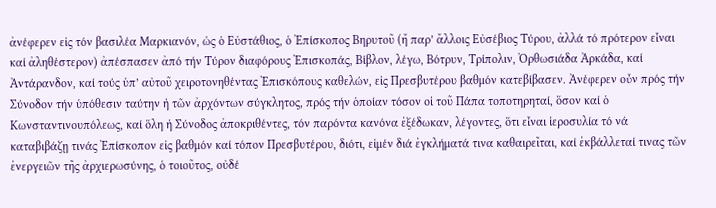ἀνέφερεν εἰς τόν βασιλέα Μαρκιανόν, ὡς ὁ Εὐστάθιος, ὁ Ἐπίσκοπος Βηρυτοῦ (ἤ παρ’ ἄλλοις Εὐσέβιος Τύρου, ἀλλά τό πρότερον εἶναι καί ἀληθέστερον) ἀπέσπασεν ἀπό τήν Τύρον διαφόρους Ἐπισκοπάς, Βίβλον, λέγω, Βότρυν, Τρίπολιν, Ὀρθωσιάδα Ἀρκάδα, καί Ἀντάρανδον, καί τούς ὑπ’ αὐτοῦ χειροτονηθέντας Ἐπισκόπους καθελών, εἰς Πρεσβυτέρου βαθμόν κατεβίβασεν. Ἀνέφερεν οὖν πρός τήν Σύνοδον τήν ὑπόθεσιν ταύτην ἡ τῶν ἀρχόντων σύγκλητος, πρός τήν ὁποίαν τόσον οἱ τοῦ Πάπα τοποτηρηταί, ὅσον καί ὁ Κωνσταντινουπόλεως, καί ὅλη ἡ Σύνοδος ἀποκριθέντες, τόν παρόντα κανόνα ἐξέδωκαν, λέγοντες, ὅτι εἶναι ἱεροσυλία τό νά καταβιβάζῃ τινάς Ἐπίσκοπον εἰς βαθμόν καί τόπον Πρεσβυτέρου, διότι, εἰμέν διά ἐγκλήματά τινα καθαιρεῖται, καί ἐκβάλλεταί τινας τῶν ἐνεργειῶν τῆς ἀρχιερωσύνης, ὁ τοιοῦτος, οὐδέ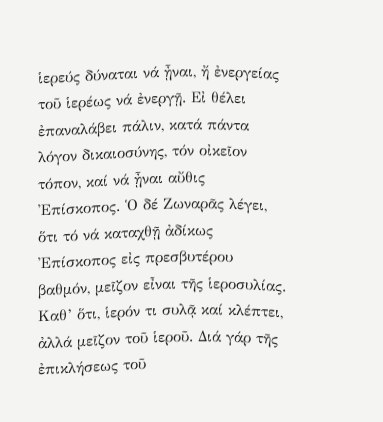ἱερεύς δύναται νά ᾖναι, ἤ ἐνεργείας τοῦ ἱερέως νά ἐνεργῇ. Εἰ θέλει ἐπαναλάβει πάλιν, κατά πάντα λόγον δικαιοσύνης, τόν οἰκεῖον τόπον, καί νά ᾖναι αὔθις Ἐπίσκοπος. Ὁ δέ Ζωναρᾶς λέγει, ὅτι τό νά καταχθῇ ἀδίκως Ἐπίσκοπος εἰς πρεσβυτέρου βαθμόν, μεῖζον εἶναι τῆς ἱεροσυλίας. Καθ’ ὅτι, ἱερόν τι συλᾷ καί κλέπτει, ἀλλά μεῖζον τοῦ ἱεροῦ. Διά γάρ τῆς ἐπικλήσεως τοῦ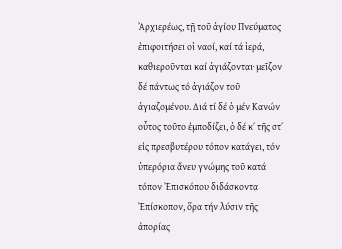Ἀρχιερέως, τῇ τοῦ ἁγίου Πνεύματος ἐπιφοιτήσει οἱ ναοί, καί τά ἱερά, καθιεροῦνται καί ἁγιάζονται∙ μεῖζον δέ πάντως τό ἁγιάζον τοῦ ἁγιαζομένου. Διά τί δέ ὁ μέν Κανών οὗτος τοῦτο ἐμποδίζει, ὁ δέ κ΄ τῆς στ΄ εἰς πρεσβυτέρου τόπον κατάγει, τόν ὑπερόρια ἄνευ γνώμης τοῦ κατά τόπον Ἐπισκόπου διδάσκοντα Ἐπίσκοπον, ὅρα τήν λύσιν τῆς ἀπορίας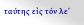ταύτης εἰς τόν λε΄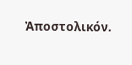Ἀποστολικόν.